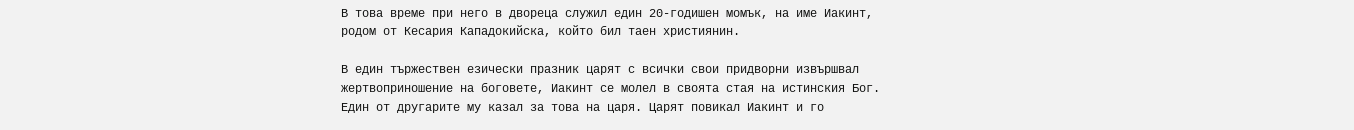В това време при него в двореца служил един 20-годишен момък, на име Иакинт, родом от Кесария Кападокийска, който бил таен християнин.

В един тържествен езически празник царят с всички свои придворни извършвал жертвоприношение на боговете, Иакинт се молел в своята стая на истинския Бог. Един от другарите му казал за това на царя. Царят повикал Иакинт и го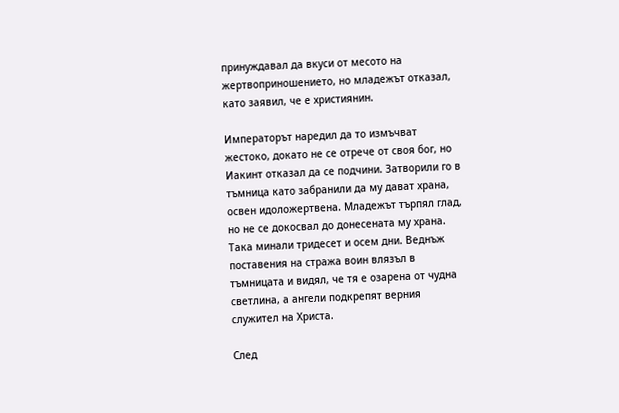принуждавал да вкуси от месото на жертвоприношението, но младежът отказал, като заявил, че е християнин.

Императорът наредил да то измъчват жестоко, докато не се отрече от своя бог, но Иакинт отказал да се подчини. Затворили го в тъмница като забранили да му дават храна, освен идоложертвена. Младежът търпял глад, но не се докосвал до донесената му храна. Така минали тридесет и осем дни. Веднъж поставения на стража воин влязъл в тъмницата и видял, че тя е озарена от чудна светлина, а ангели подкрепят верния служител на Христа.

След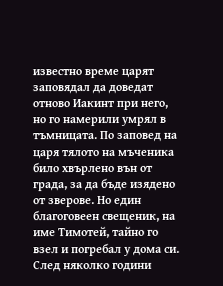известно време царят заповядал да доведат отново Иакинт при него, но го намерили умрял в тъмницата. По заповед на царя тялото на мъченика било хвърлено вън от града, за да бъде изядено от зверове. Но един благоговеен свещеник, на име Тимотей, тайно го взел и погребал у дома си. След няколко години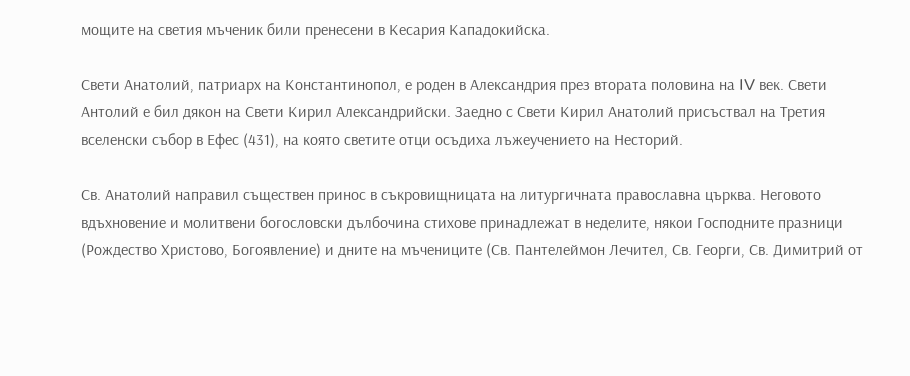мощите на светия мъченик били пренесени в Кесария Кападокийска.

Свети Анатолий, патриарх на Константинопол, е роден в Александрия през втората половина на IV век. Свети Антолий е бил дякон на Свети Кирил Александрийски. Заедно с Свети Кирил Анатолий присъствал на Третия вселенски събор в Ефес (431), на която светите отци осъдиха лъжеучението на Несторий.

Св. Анатолий направил съществен принос в съкровищницата на литургичната православна църква. Неговото вдъхновение и молитвени богословски дълбочина стихове принадлежат в неделите, някои Господните празници (Рождество Христово, Богоявление) и дните на мъчениците (Св. Пантелеймон Лечител, Св. Георги, Св. Димитрий от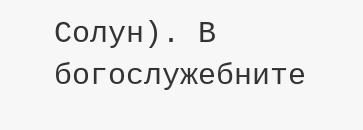Солун). В богослужебните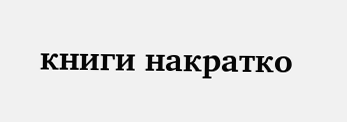книги накратко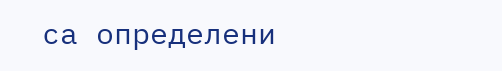са определени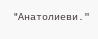"Aнатолиеви."